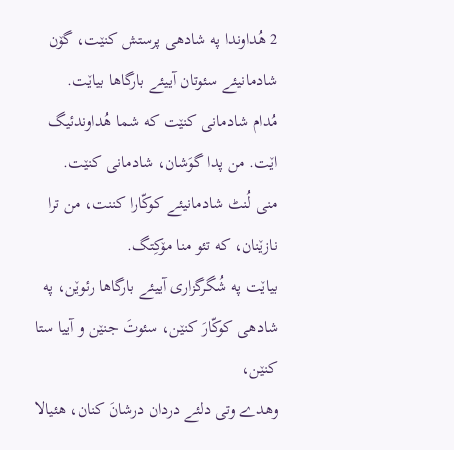2 هُداوندا په شادهی پرستش کنێت، گۆن شادمانیئے سئوتان آییئے بارگاها بیاێت.
مُدام شادمانی کنێت که شما هُداوندئیگ اێت. من پدا گوَشان، شادمانی کنێت.
منی لُنٹ شادمانیئے کوکّارا کننت، من ترا نازێنان، که تئو منا مۆکِتگ.
بیاێت په شُگرگزاری آییئے بارگاها رئوێن، په شادهی کوکّارَ کنێن، سئوتَ جنێن و آییا ستا کنێن،
وهدے وتی دلئے دردان درشانَ کنان، هئیالا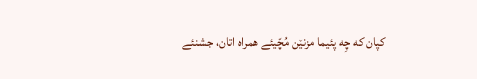کپان که چِه پئیما مزنێن مُچّیئے همراه اتان، جشنئے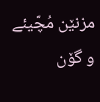مزنێن مُچّیئے و گۆن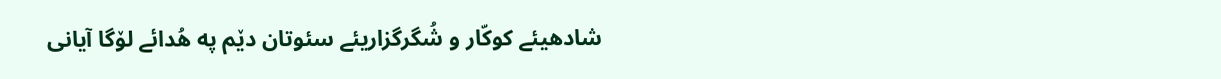شادهیئے کوکّار و شُگرگزاریئے سئوتان دێم په هُدائے لۆگا آیانی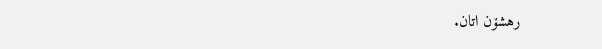رهشۆن اتان.